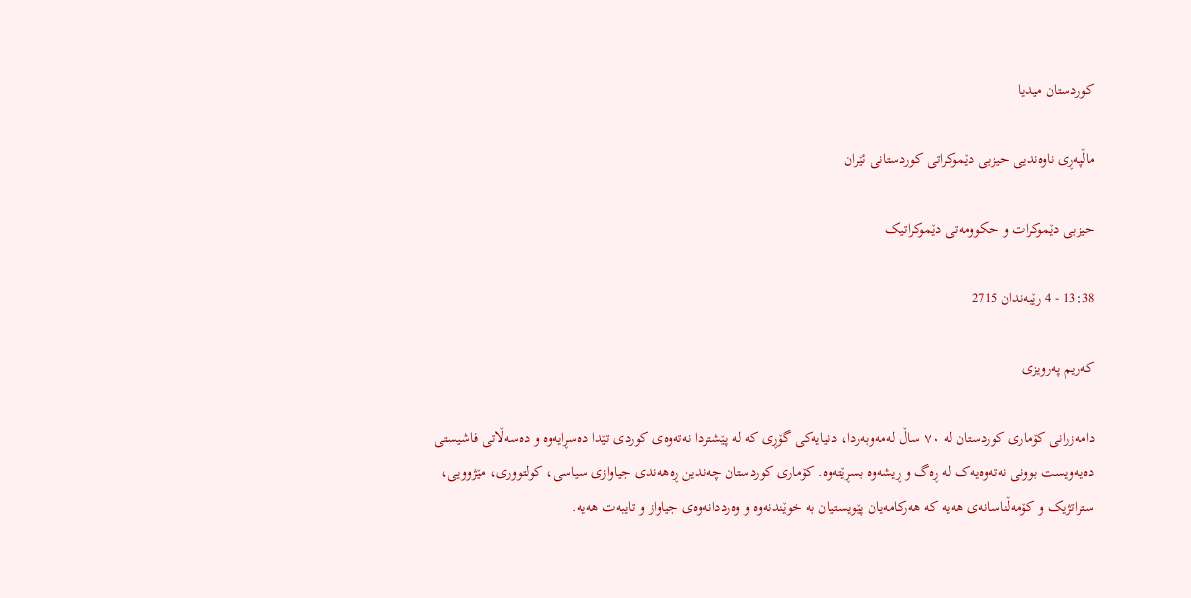کوردستان میدیا

ماڵپەڕی ناوەندیی حیزبی دێموکراتی کوردستانی ئێران

حیزبی دێموکرات و حکوومەتی دێموکراتیک

13:38 - 4 رێبەندان 2715

کەریم پەرویزی

دامەزرانی کۆماری کوردستان لە ٧٠ ساڵ لەمەوبەردا، دنیایەکی گۆڕی کە لە پێشتردا نەتەوەی کوردی تێدا دەسڕایەوە و دەسەڵاتی فاشیستی دەیەویست بوونی نەتەوەیەک لە ڕەگ و ڕیشەوە بسڕێتەوە. کۆماری کوردستان چەندین ڕەهەندی جیاوازی سیاسی، کولتووری، مێژوویی، ستراتژیک و کۆمەڵناسانەی هەیە کە هەرکامەیان پێویستیان بە خوێندنەوە و وەرددانەوەی جیاواز و تایبەت هەیە.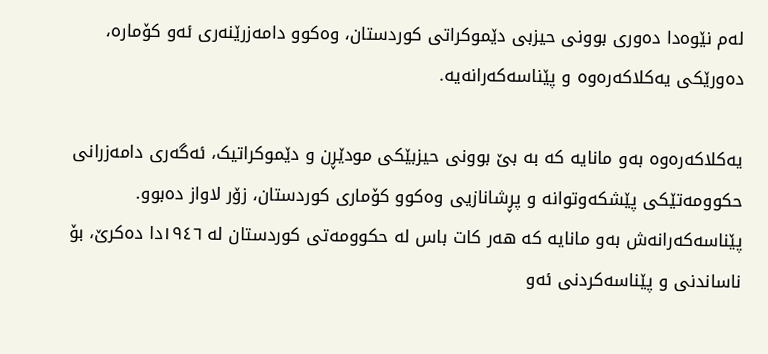لەم نێوەدا دەوری بوونی حیزبی دێموکراتی کوردستان، وەکوو دامەزرێنەری ئەو کۆمارە، دەورێکی یەکلاکەرەوە و پێناسەکەرانەیە.

یەکلاکەرەوە بەو مانایە کە بە بێ بوونی حیزبێکی مودێڕن و دێموکراتیک، ئەگەری دامەزرانی حکوومەتێکی پێشکەوتوانە و پڕشانازیی وەکوو کۆماری کوردستان، زۆر لاواز دەبوو. پێناسەکەرانەش بەو مانایە کە هەر کات باس لە حکوومەتی کوردستان لە ١٩٤٦دا دەکرێ، بۆ ناساندنی و پێناسەکردنی ئەو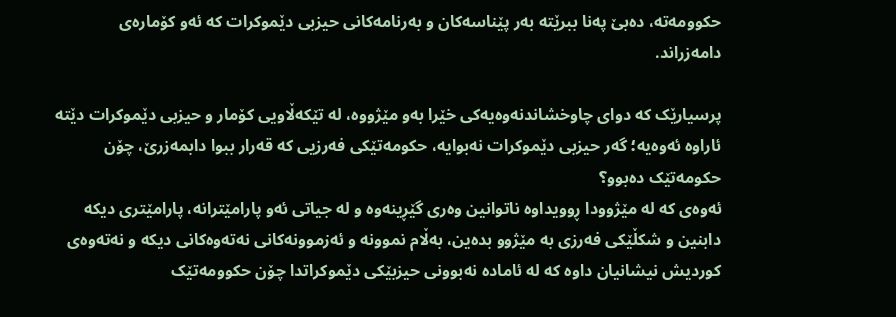حکوومەتە، دەبێ پەنا ببرێتە بەر پێناسەکان و بەرنامەکانی حیزبی دێموکرات کە ئەو کۆمارەی دامەزراند.

پرسیارێک کە دوای چاوخشاندنەوەیەکی خێرا بەو مێژووە، لە تێکەڵاویی کۆمار و حیزبی دێموکرات دێتە ئاراوە ئەوەیە؛ گەر حیزبی دێموکرات نەبوایە، حکومەتێکی فەرزیی کە قەرار ببوا دابمەزرێ، چۆن حکومەتێک دەبوو؟
ئەوەی کە لە مێژوودا ڕوویداوە ناتوانین وەری گێڕینەوە و لە جیاتی ئەو پارامێترانە، پارامێتری دیکە دابنین و شکڵێکی فەرزی بە مێژوو بدەین، بەڵام نموونە و ئەزموونەکانی نەتەوەکانی دیکە و نەتەوەی کوردیش نیشانیان داوە کە لە ئامادە نەبوونی حیزبێکی دێموکراتدا چۆن حکوومەتێک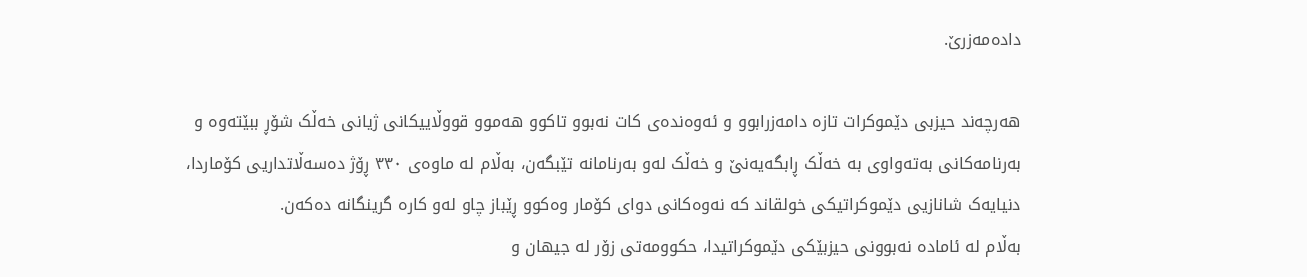دادەمەزرێ.

هەرچەند حیزبی دێموکرات تازە دامەزرابوو و ئەوەندەی کات نەبوو تاکوو هەموو قووڵاییکانی ژیانی خەڵک شۆڕ ببێتەوە و بەرنامەکانی بەتەواوی بە خەڵک ڕابگەیەنێ و خەڵک لەو بەرنامانە تێبگەن، بەڵام لە ماوەی ٣٣٠ ڕۆژ دەسەڵاتداریی کۆماردا، دنیایەک شانازیی دێموکراتیکی خولقاند کە نەوەکانی دوای کۆمار وەکوو ڕێباز چاو لەو کارە گرینگانە دەکەن.
بەڵام لە ئامادە نەبوونی حیزبێکی دێموکراتیدا، حکوومەتی زۆر لە جیهان و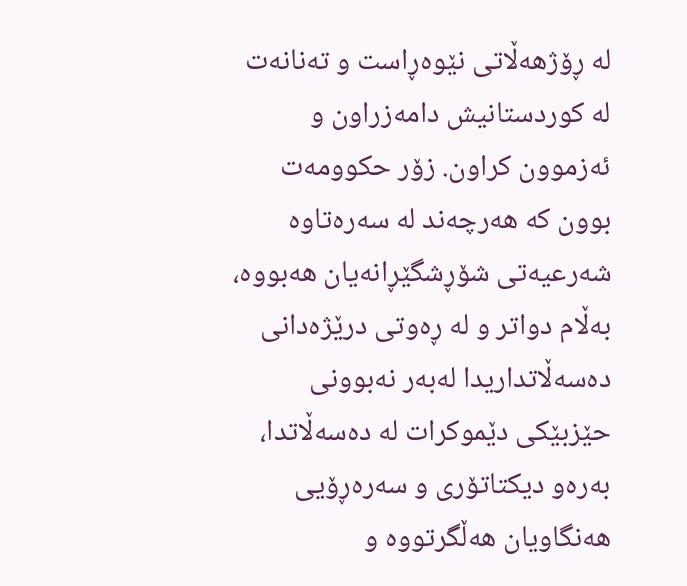لە ڕۆژهەڵاتی نێوەڕاست و تەنانەت لە کوردستانیش دامەزراون و ئەزموون کراون. زۆر حکوومەت بوون کە هەرچەند لە سەرەتاوە شەرعیەتی شۆڕشگێڕانەیان هەبووە، بەڵام دواتر و لە ڕەوتی درێژەدانی دەسەڵاتداریدا لەبەر نەبوونی حێزبێکی دێموکرات لە دەسەڵاتدا، بەرەو دیکتاتۆری و سەرەڕۆیی هەنگاویان هەڵگرتووە و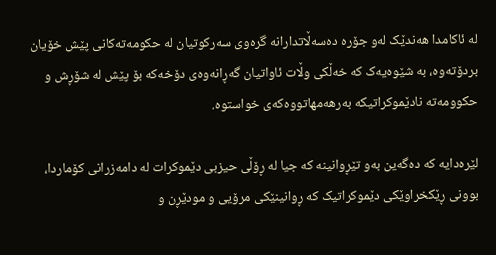لە ئاکامدا هەندێک لەو جۆرە دەسەڵاتدارانە گرەوی سەرکوتیان لە حکومەتەکانی پێش خۆیان بردۆتەوە، بە شێوەیەک کە خەڵکی وڵات ئاواتیان گەڕانەوەی دۆخەکە بۆ پێش لە شۆڕش و حکوومەتە نادێموکراتیکە بەرهەمهاتووەکەی خواستوە.

لێرەدایە کە دەگەین بەو تێڕوانینە کە جیا لە ڕۆڵی حیزبی دێموکرات لە دامەزرانی کۆماردا، بوونی ڕێکخراوێکی دێموکراتیک کە ڕوانینێکی مرۆیی و مودێڕن و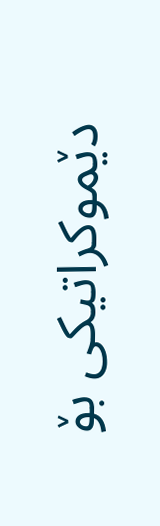دێموکراتیکی بۆ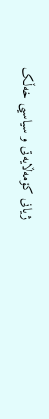ژیانی کۆمەڵایەتی و سیاسیی خەڵک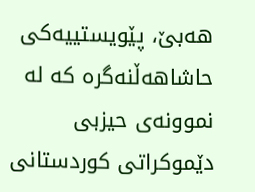هەبێ، پێویستییەکی حاشاهەڵنەگرە کە لە نموونەی حیزبی دێموکراتی کوردستانی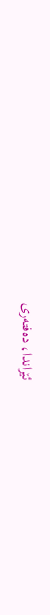ئێراندا، دەفتەری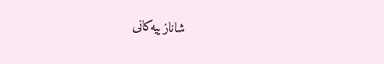شانازییەکانی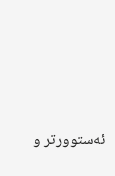ئەستوورتر و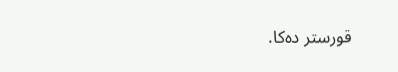قورستر دەکا.